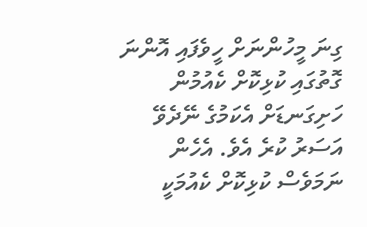ގިނަ މީހުންނަށް ހީވެފައި އޮންނަ ގޮތުގައި ކުޅިކޮށް ކެއުމުން ހަށިގަނޑަށް އެކަމުގެ ނޭދެވޭ އަސަރު ކުރެ އެވެ. އެހެން ނަމަވެސް ކުޅިކޮށް ކެއުމަކީ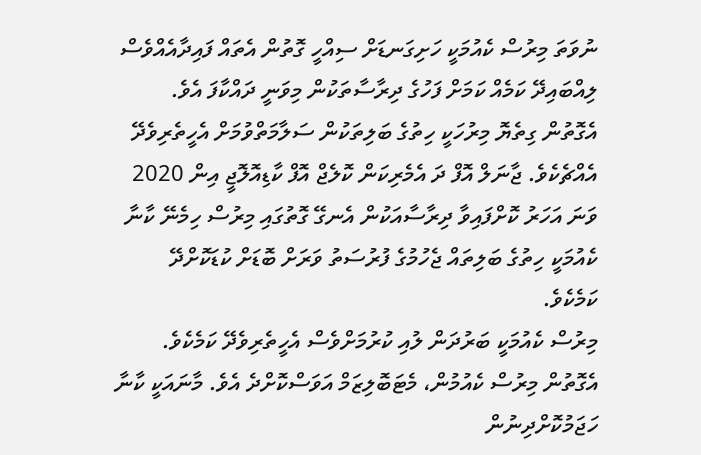ނުވަތަ މިރުސް ކެއުމަކީ ހަށިގަނޑަށް ސިއްހީ ގޮތުން އެތައް ފައިދާއެއްވެސް ލިއްބައިދޭ ކަމެއް ކަމަށް ފަހުގެ ދިރާސާތަކުން މިވަނީ ދައްކާފަ އެވެ.
އެގޮތުން ގިތެޔޮ މިރުހަކީ ހިތުގެ ބަލިތަކުން ސަލާމަތްވުމަށް އެހީތެރިވެދޭ އެއްޗެކެވެ. ޖާނަލް އޮފް ދަ އެމެރިކަން ކޮލެޖް އޮފް ކާޑިއޮލޮޖީ އިން 2020 ވަނަ އަހަރު ކޮށްފައިވާ ދިރާސާއަކުން އެނގޭ ގޮތުގައި މިރުސް ހިމެނޭ ކާނާ ކެއުމަކީ ހިތުގެ ބަލިތައް ޖެހުމުގެ ފުރުސަތު ވަރަށް ބޮޑަށް ކުޑަކޮށްދޭ ކަމެކެވެ.
މިރުސް ކެއުމަކީ ބަރުދަން ލުއި ކުރުމަށްވެސް އެހީތެރިވެދޭ ކަމެކެވެ. އެގޮތުން މިރުސް ކެއުމުން، މެޓަބޮލިޒަމް އަވަސްކޮށްދެ އެވެ. މާނައަކީ ކާނާ ހަޖަމުކޮށްދިނުން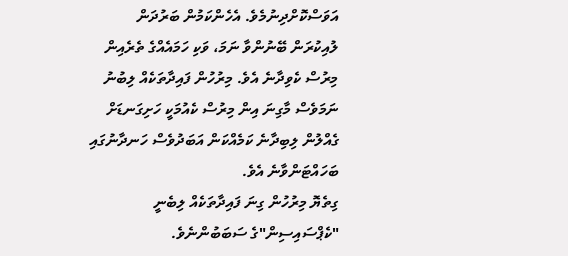އަވަސްކޮށްދިނުމެވެ. އެހެންކަމުން ބަރުދަން ލުއިކުރަން ބޭނުންވާ ނަމަ، ވަކި ހަމައެއްގެ ތެރެއިން މިރުސް ކެވިދާނެ އެވެ. މިރުހުން ފައިދާތަކެއް ލިބުނު ނަމަވެސް މާގިނަ އިން މިރުސް ކެއުމަކީ ހަށިގަނޑަށް ގެއްލުން ލިބިދާނެ ކަމެއްކަން އަބަދުވެސް ހަނދާނުގައި ބަހައްޓަންވާނެ އެވެ.
ގިތެޔޮ މިރުހުން ގިނަ ފައިދާތަކެއް ލިބެނީ "ކެޕްސައިސިން"ގެ ސަބަބުންނެވެ.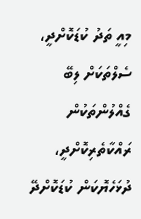މިއީ ތަދު ކުޑަކޮށްދީ، ސެލްތަކަށް ލިބޭ ގެއްލުންތަކުން ރައްކާތެރިކޮށްދީ، ދުޅަހެޔޮކަން ކުޑަކޮށްދޭ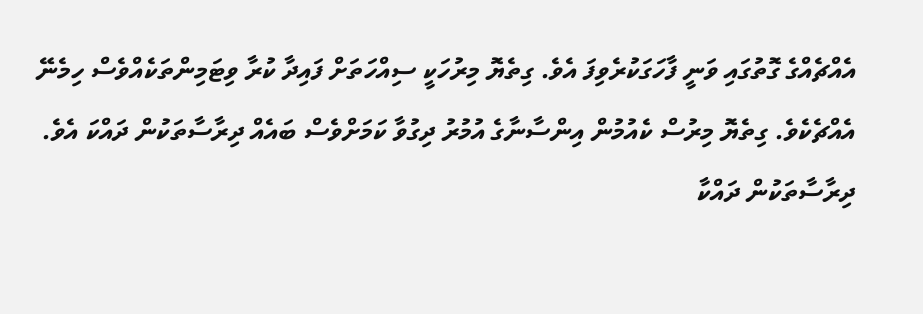އެއްޗެއްގެ ގޮތުގައި ވަނީ ފާހަގަކުރެވިފަ އެވެ. ގިތެޔޮ މިރުހަކީ ސިއްހަތަށް ފައިދާ ކުރާ ވިޓަމިންތަކެއްވެސް ހިމެނޭ އެއްޗެކެވެ. ގިތެޔޮ މިރުސް ކެއުމުން އިންސާނާގެ އުމުރު ދިގުވާ ކަމަށްވެސް ބައެއް ދިރާސާތަކުން ދައްކަ އެވެ.
ދިރާސާތަކުން ދައްކާ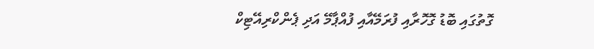ގޮތުގައި ބޮޑު ގޮހޮރާއި ފުރަމޭއާއި ފުއްޕާމޭ އަދި ޕެންކްރިއޭޓިކް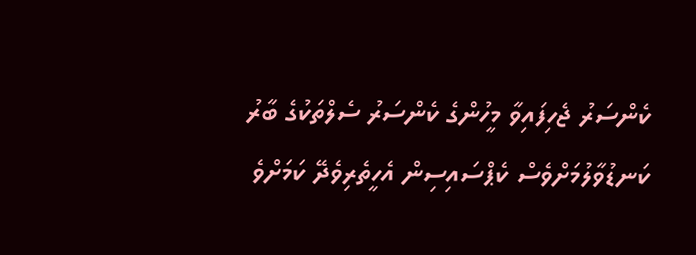ކެންސަރު ޖެހިފައިވާ މީހުންގެ ކެންސަރު ސެލްތަކުގެ ބާރު ކަނޑުވާލުމަށްވެސް ކެޕްސައިސިން އެހީތެރިވެދޭ ކަމަށްވެ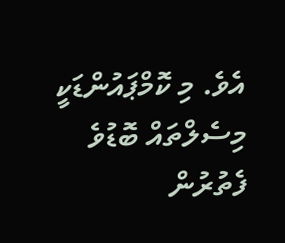އެވެ. މި ކޮމްޕައުންޑަކީ މިސެލްތައް ބޮޑުވެ ފެތުރުން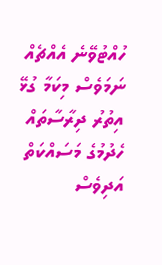ހުއްޓުވޭނެ އެއްޗެއް ނަމަވެސް މިކަމާ ގުޅޭ އިތުރު ދިރާސާތައް ހެދުމުގެ މަސައްކަތް އަދިވެސް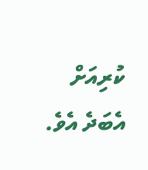ކުރިއަށް އެބަދެ އެވެ.